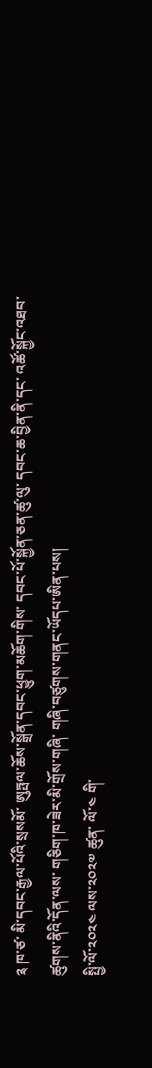༉ ཁ་ཙ་ མི་དབང་རྒྱལ་པོའི་སྲསམོ་ ཨུཏྤལ་ཆོས་སྒྲོན་དབང་ཕྱུག་མཆོག་གིས་ དབང་པོ་སྐྱོན་ཅན་ཚུ་ལུ་ དབང་ཆ་བྱིན་ནི་དང་ འཚོ་སྐྱོང་འཐབ་ཚུགས་ནིའི་དོན་ལས་ གཅིག་ཁ་ཟེར་མི་གྲོས་གཞི་ གཞི་བཙུགས་གནང་ཡོདཔ་ཨིན་པས།
སྤྱི་ལོ་༢༠༢༤ ལས་༢༠༢༧ ཚུན་ ལོ་༤ གི་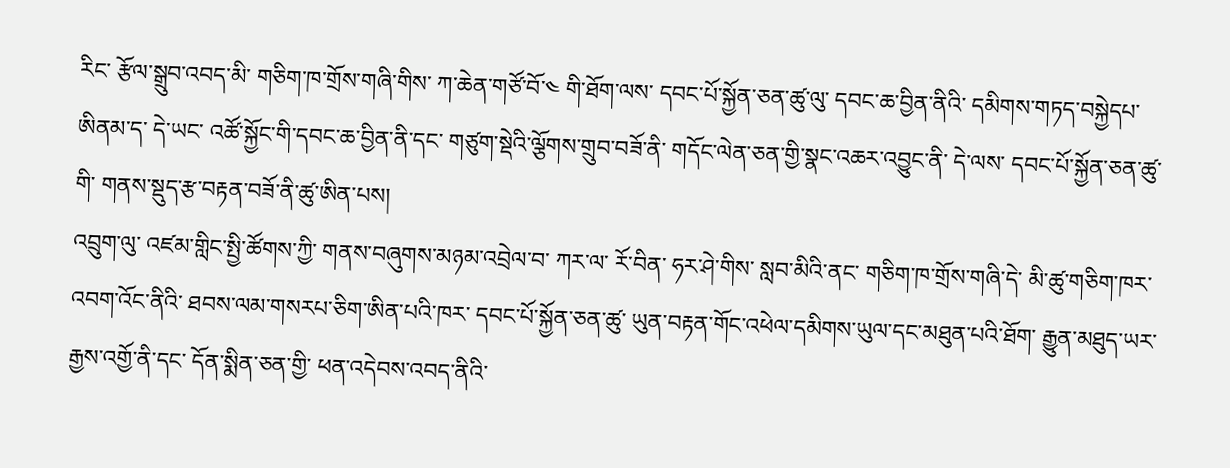རིང་ རྩོལ་སྒྲུབ་འབད་མི་ གཅིག་ཁ་གྲོས་གཞི་གིས་ ཀ་ཆེན་གཙོ་བོ་༤ གི་ཐོག་ལས་ དབང་པོ་སྐྱོན་ཅན་ཚུ་ལུ་ དབང་ཆ་བྱིན་ནིའི་ དམིགས་གཏད་བསྐྱེདཔ་ཨིནམ་ད་ དེ་ཡང་ འཚོ་སྐྱོང་གི་དབང་ཆ་བྱིན་ནི་དང་ གཙུག་སྡེའི་ལྕོགས་གྲུབ་བཟོ་ནི་ གདོང་ལེན་ཅན་གྱི་སྣང་འཆར་འབྱུང་ནི་ དེ་ལས་ དབང་པོ་སྐྱོན་ཅན་ཚུ་གི་ གནས་སྡུད་རྩ་བརྟན་བཟོ་ནི་ཚུ་ཨིན་པས།
འབྲུག་ལུ་ འཛམ་གླིང་སྤྱི་ཚོགས་ཀྱི་ གནས་བཞུགས་མཉམ་འབྲེལ་བ་ ཀར་ལ་ རོ་བིན་ ཧར་ཤེ་གིས་ སླབ་མིའི་ནང་ གཅིག་ཁ་གྲོས་གཞི་དེ་ མི་ཚུ་གཅིག་ཁར་འབག་འོང་ནིའི་ ཐབས་ལམ་གསརཔ་ཅིག་ཨིན་པའི་ཁར་ དབང་པོ་སྐྱོན་ཅན་ཚུ་ ཡུན་བརྟན་གོང་འཕེལ་དམིགས་ཡུལ་དང་མཐུན་པའི་ཐོག་ རྒྱུན་མཐུད་ཡར་རྒྱས་འགྱོ་ནི་དང་ དོན་སྨིན་ཅན་གྱི་ ཕན་འདེབས་འབད་ནིའི་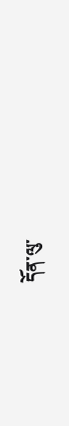དོན་ལུ་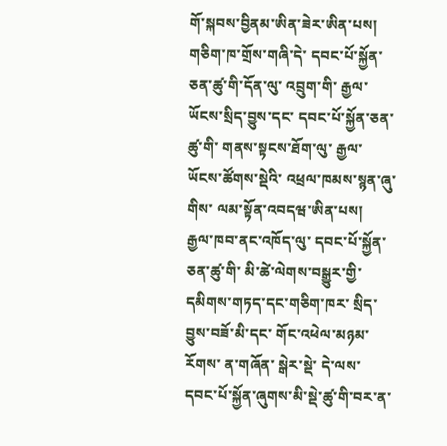གོ་སྐབས་བྱིནམ་ཨིན་ཟེར་ཨིན་པས།
གཅིག་ཁ་གྲོས་གཞི་དེ་ དབང་པོ་སྐྱོན་ཅན་ཚུ་གི་དོན་ལུ་ འབྲུག་གི་ རྒྱལ་ཡོངས་སྲིད་བྱུས་དང་ དབང་པོ་སྐྱོན་ཅན་ཚུ་གི་ གནས་སྟངས་ཐོག་ལུ་ རྒྱལ་ཡོངས་ཚོགས་སྡེའི་ འཕྲལ་ཁམས་སྙན་ཞུ་གིས་ ལམ་སྟོན་འབདཝ་ཨིན་པས།
རྒྱལ་ཁབ་ནང་འཁོད་ལུ་ དབང་པོ་སྐྱོན་ཅན་ཚུ་གི་ མི་ཚེ་ལེགས་བསྒྱུར་གྱི་ དམིགས་གཏད་དང་གཅིག་ཁར་ སྲིད་བྱུས་བཟོ་མི་དང་ གོང་འཕེལ་མཉམ་རོགས་ ན་གཞོན་ སྒེར་སྡེ་ དེ་ལས་ དབང་པོ་སྐྱོན་ཞུགས་མི་སྡེ་ཚུ་གི་བར་ན་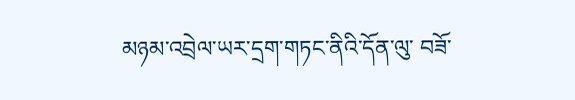མཉམ་འབྲེལ་ཡར་དྲག་གཏང་ནིའི་དོན་ལུ་ བཟོ་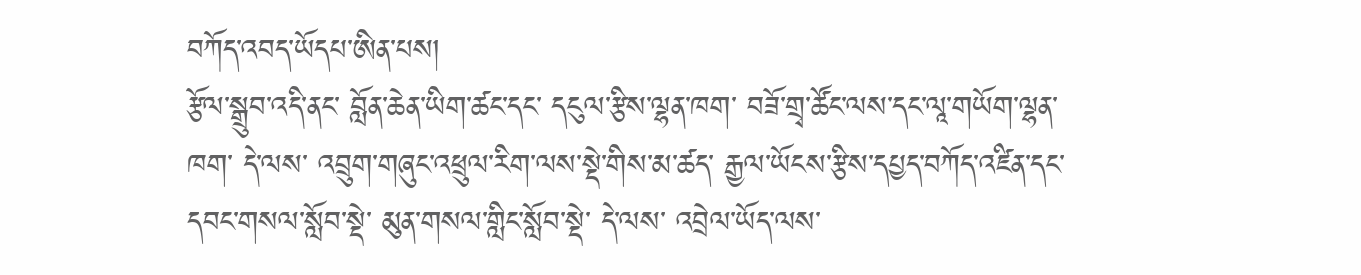བཀོད་འབད་ཡོདཔ་ཨིན་པས།
རྩོལ་སྒྲུབ་འདི་ནང་ བློན་ཆེན་ཡིག་ཚང་དང་ དངུལ་རྩིས་ལྷན་ཁག་ བཟོ་གྲྭ་ཚོང་ལས་དང་ལཱ་གཡོག་ལྷན་ཁག་ དེ་ལས་ འབྲུག་གཞུང་འཕྲུལ་རིག་ལས་སྡེ་གིས་མ་ཚད་ རྒྱལ་ཡོངས་རྩིས་དཔྱད་བཀོད་འཛིན་དང་ དབང་གསལ་སློབ་སྡེ་ མུན་གསལ་གླིང་སློབ་སྡེ་ དེ་ལས་ འབྲེལ་ཡོད་ལས་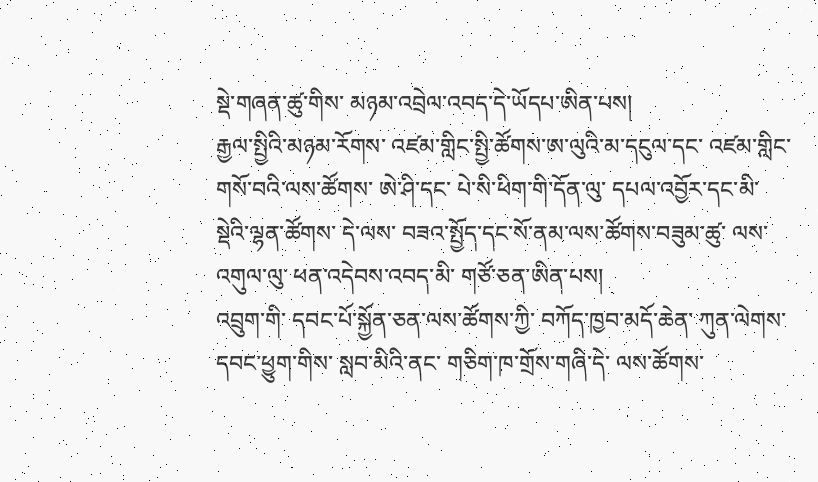སྡེ་གཞན་ཚུ་གིས་ མཉམ་འབྲེལ་འབད་དེ་ཡོདཔ་ཨིན་པས།
རྒྱལ་སྤྱིའི་མཉམ་རོགས་ འཛམ་གླིང་སྤྱི་ཚོགས་ཨ་ལུའི་མ་དངུལ་དང་ འཛམ་གླིང་གསོ་བའི་ལས་ཚོགས་ ཨེ་ཤི་དང་ པེ་སི་ཕིག་གི་དོན་ལུ་ དཔལ་འབྱོར་དང་མི་སྡེའི་ལྷན་ཚོགས་ དེ་ལས་ བཟའ་སྤྱོད་དང་སོ་ནམ་ལས་ཚོགས་བཟུམ་ཚུ་ ལས་འགུལ་ལུ་ ཕན་འདེབས་འབད་མི་ གཙོ་ཅན་ཨིན་པས།
འབྲུག་གི་ དབང་པོ་སྐྱོན་ཅན་ལས་ཚོགས་ཀྱི་ བཀོད་ཁྱབ་མདོ་ཆེན་ ཀུན་ལེགས་དབང་ཕྱུག་གིས་ སླབ་མིའི་ནང་ གཅིག་ཁ་གྲོས་གཞི་དེ་ ལས་ཚོགས་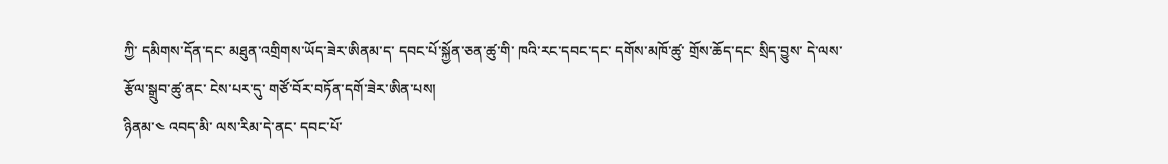ཀྱི་ དམིགས་དོན་དང་ མཐུན་འགྲིགས་ཡོད་ཟེར་ཨིནམ་ད་ དབང་པོ་སྐྱོན་ཅན་ཚུ་གི་ ཁའི་རང་དབང་དང་ དགོས་མཁོ་ཚུ་ གྲོས་ཆོད་དང་ སྲིད་བྱུས་ དེ་ལས་ རྩོལ་སྒྲུབ་ཚུ་ནང་ ངེས་པར་དུ་ གཙོ་བོར་བཏོན་དགོ་ཟེར་ཨིན་པས།
ཉིནམ་༤ འབད་མི་ ལས་རིམ་དེ་ནང་ དབང་པོ་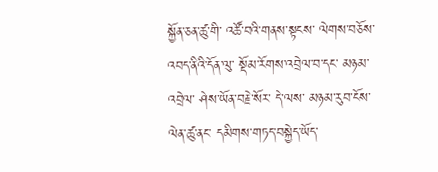སྐྱོན་ཅན་ཚུ་གི་ འཚོ་བའི་གནས་སྟངས་ ལེགས་བཅོས་འབད་ནིའི་དོན་ལུ་ སྡོམ་རོགས་འབྲེལ་བ་དང་ མཉམ་འབྲེལ་ ཤེས་ཡོན་བརྗེ་སོར་ དེ་ལས་ མཉམ་རུབ་ངོས་ལེན་ཚུ་ནང་ དམིགས་གཏད་བསྐྱེད་ཡོད་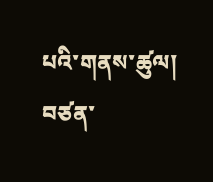པའི་གནས་ཚུལ།
བཙན་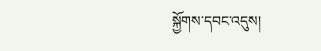སྐྱོགས་དབང་འདུས།